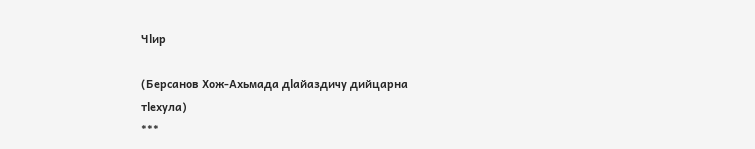Чlир

(Берсанов Хож-Ахьмада дlайаздичу дийцарна тlехула)
***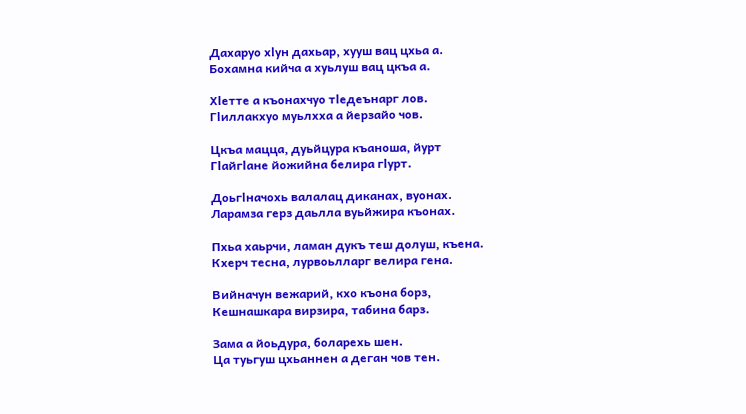Дахаруо хlун дахьар, хууш вац цхьа а.
Бохамна кийча а хуьлуш вац цкъа а.

Хlетте а къонахчуо тlедеънарг лов.
Гlиллакхуо муьлхха а йерзайо чов.

Цкъа мацца, дуьйцура къаноша, йурт
Гlайгlане йожийна белира гlурт.

Доьгlначохь валалац диканах, вуонах.
Ларамза герз даьлла вуьйжира къонах.

Пхьа хаьрчи, ламан дукъ теш долуш, къена.
Кхерч тесна, лурвоьлларг велира гена.

Вийначун вежарий, кхо къона борз,
Кешнашкара вирзира, табина барз.

Зама а йоьдура, боларехь шен.
Ца туьгуш цхьаннен а деган чов тен.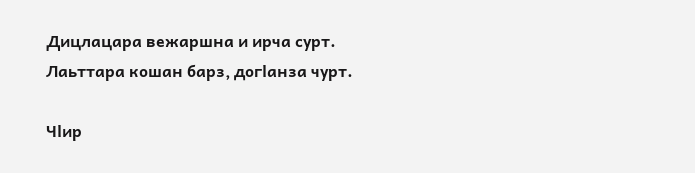Дицлацара вежаршна и ирча сурт.
Лаьттара кошан барз, догlанза чурт.

Чlир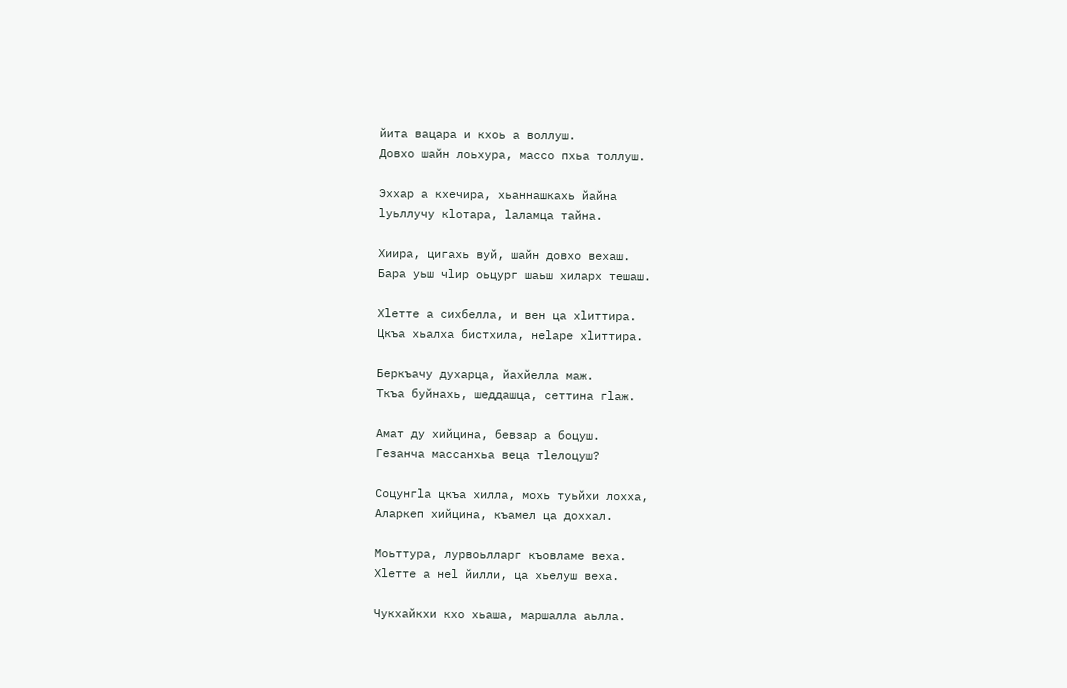йита вацара и кхоь а воллуш.
Довхо шайн лоьхура, массо пхьа толлуш.

Эххар а кхечира, хьаннашкахь йайна
lуьллучу кlотара, lаламца тайна.

Хиира, цигахь вуй, шайн довхо вехаш.
Бара уьш чlир оьцург шаьш хиларх тешаш.

Хlетте а сихбелла, и вен ца хlиттира.
Цкъа хьалха бистхила, неlаре хlиттира.

Беркъачу духарца, йахйелла маж.
Ткъа буйнахь, шеддашца, сеттина гlаж.

Амат ду хийцина, бевзар а боцуш.
Гезанча массанхьа веца тlелоцуш?

Соцунгlа цкъа хилла, мохь туьйхи лохха,
Аларкеп хийцина, къамел ца доххал.

Моьттура, лурвоьлларг къовламе веха.
Хlетте а неl йилли, ца хьелуш веха.

Чукхайкхи кхо хьаша, маршалла аьлла.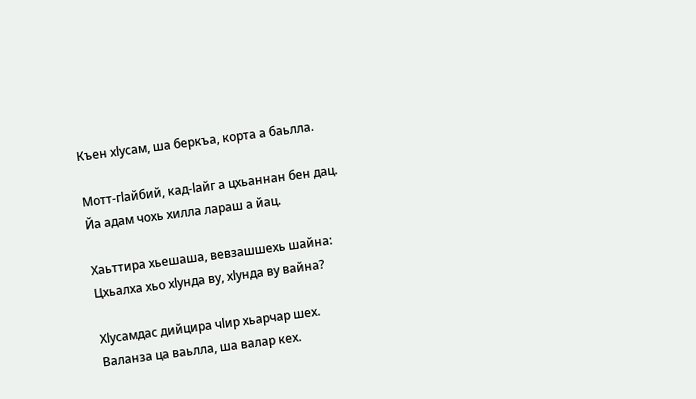Къен хlусам, ша беркъа, корта а баьлла.

Мотт-гlайбий, кад-lайг а цхьаннан бен дац.
Йа адам чохь хилла лараш а йац.

Хаьттира хьешаша, вевзашшехь шайна:
Цхьалха хьо хlунда ву, хlунда ву вайна?

Хlусамдас дийцира чlир хьарчар шех.
Валанза ца ваьлла, ша валар кех.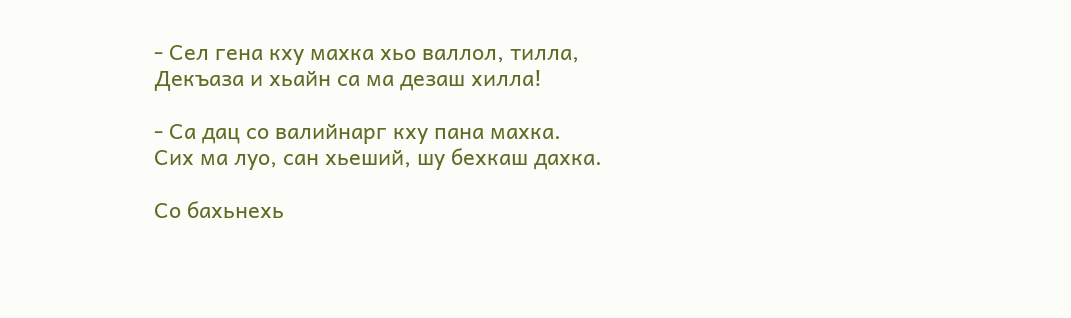- Сел гена кху махка хьо валлол, тилла,
Декъаза и хьайн са ма дезаш хилла!

- Са дац со валийнарг кху пана махка.
Сих ма луо, сан хьеший, шу бехкаш дахка.

Со бахьнехь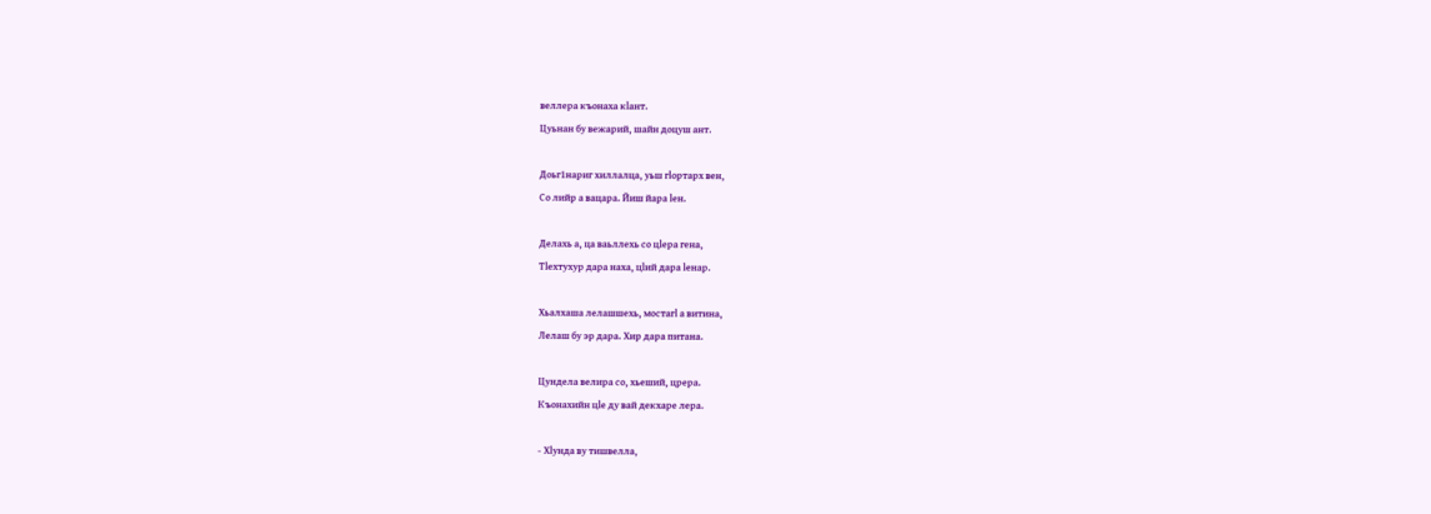веллера къонаха кlант.
Цуьнан бу вежарий, шайн доцуш ант.

Доьг1нариг хиллалца, уьш гlортарх вен,
Со лийр а вацара. Йиш йара lен.

Делахь а, ца ваьллехь со цlера гена,
Тlехтухур дара наха, цlий дара lенар.

Хьалхаша лелашшехь, мостагl а витина,
Лелаш бу эр дара. Хир дара питана.

Цундела велира со, хьеший, цpера.
Къонахийн цlе ду вай декхаре лера.

- Хlунда ву тишвелла,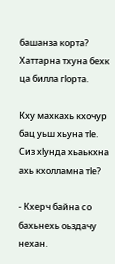башанза корта?
Хаттарна тхуна бехк ца билла гlорта.

Кху махкахь кхочур бац уьш хьуна тlе.
Сиз хlунда хьаькхна ахь кхолламна тlе?

- Кхерч байна со бахьнехь оьздачу нехан.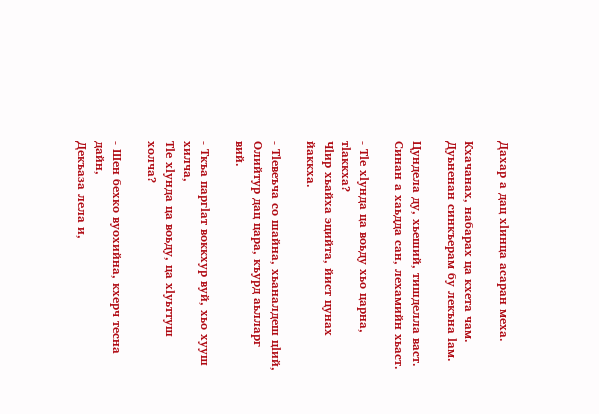Дахар а дац хlинца асаран меха.

Кхачанах, набарах ца кхета чам.
Дуьненан синкъерам бу лекъна lам.

Цундела ду, хьеший, тишделла васт.
Синан а хаьдда сан, лехамийн хьаст.

- Тlе хlунда ца воьду хьо царна, тlаккха?
Чlир хьайха эцийта, йист цунах йаккха.

- Тlевеъча со шайна, хьаналдеш цlий,
Олийтур дац цара, къурд аьлларг вий.

- Ткъа паргlат воккхур вуй, хьо хууш хилча,
Тlе хlунда ца воьду, ца хlуьттуш холча?

- Шен бехко вуохийна, кхерч тесна дайн,
Декъаза лела и,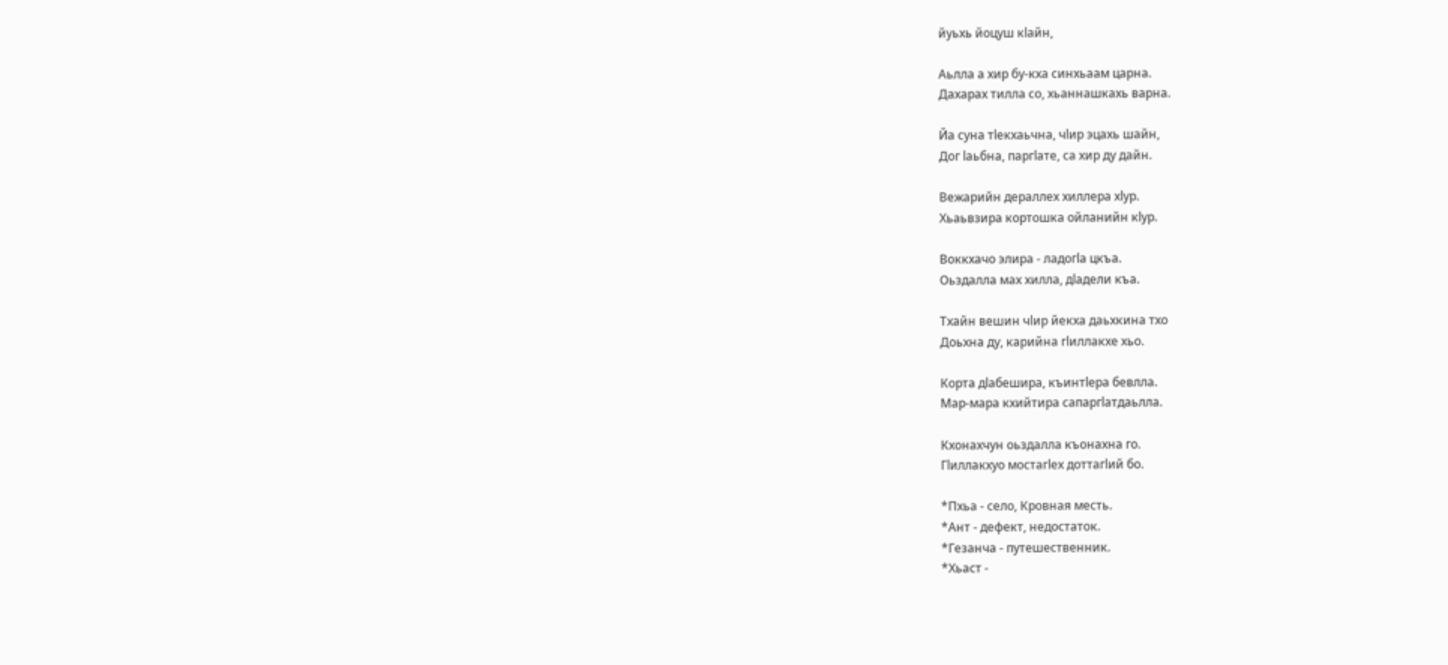йуьхь йоцуш кlайн,

Аьлла а хир бу-кха синхьаам царна.
Дахарах тилла со, хьаннашкахь варна.

Йа суна тlекхаьчна, чlир эцахь шайн,
Дог lаьбна, паргlате, са хир ду дайн.

Вежарийн дераллех хиллера хlур.
Хьаьвзира кортошка ойланийн кlур.

Воккхачо элира - ладогlа цкъа.
Оьздалла мах хилла, дlадели къа.

Тхайн вешин чlир йекха даьхкина тхо
Доьхна ду, карийна гlиллакхе хьо.

Корта дlабешира, къинтlера бевлла.
Мар-мара кхийтира сапаргlатдаьлла.

Кхонахчун оьздалла къонахна го.
Гlиллакхуо мостагlех доттагlий бо.

*Пхьа - село, Кровная месть.
*Ант - дефект, недостаток.
*Гезанча - путешественник.
*Хьаст -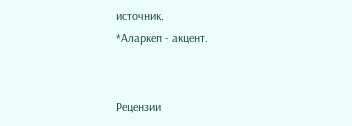источник.
*Аларкеп - акцент.


Рецензии